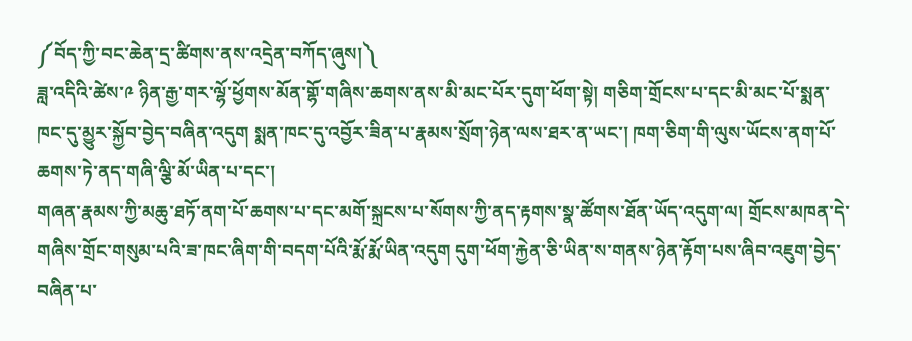༼བོད་ཀྱི་བང་ཆེན་དྲ་ཚིགས་ནས་འདྲེན་བཀོད་ཞུས།༽
ཟླ་འདིའི་ཚེས་༩ ཉིན་རྒྱ་གར་ལྷོ་ཕྱོགས་མོན་གྷོ་གཞིས་ཆགས་ནས་མི་མང་པོར་དུག་ཕོག་སྟེ། གཅིག་གྲོངས་པ་དང་མི་མང་པོ་སྨན་ཁང་དུ་མྱུར་སྐྱོབ་བྱེད་བཞིན་འདུག སྨན་ཁང་དུ་འབྱོར་ཟིན་པ་རྣམས་སྲོག་ཉེན་ལས་ཐར་ན་ཡང་། ཁག་ཅིག་གི་ལུས་ཡོངས་ནག་པོ་ཆགས་ཏེ་ནད་གཞི་ལྕི་མོ་ཡིན་པ་དང་།
གཞན་རྣམས་ཀྱི་མཆུ་ཐཏོ་ནག་པོ་ཆགས་པ་དང་མགོ་སྐྲངས་པ་སོགས་ཀྱི་ནད་རྟགས་སྣ་ཚོགས་ཐོན་ཡོད་འདུག་ལ། གྲོངས་མཁན་དེ་གཞིས་གྲོང་གསུམ་པའི་ཟ་ཁང་ཞིག་གི་བདག་པོའི་རྨོ་རྨོ་ཡིན་འདུག དུག་ཕོག་རྐྱེན་ཅི་ཡིན་ས་གནས་ཉེན་རྟོག་པས་ཞིབ་འཇུག་བྱེད་བཞིན་པ་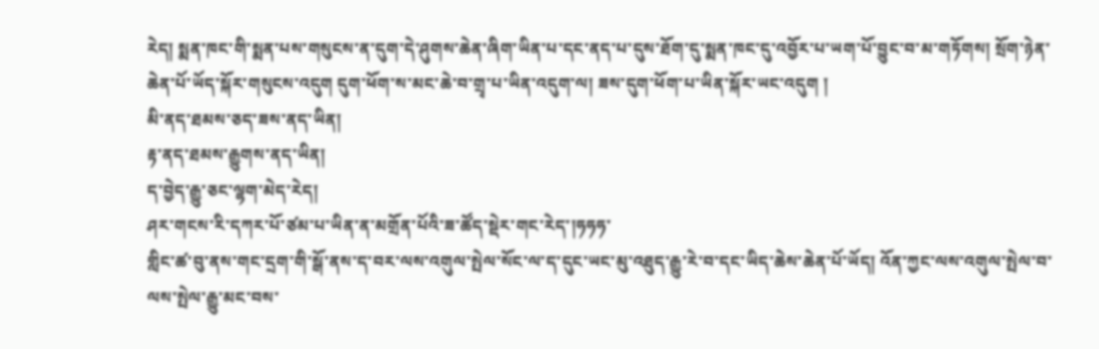རེད། སྨན་ཁང་གི་སྨན་པས་གསུངས་ན་དུག་དེ་ཤུགས་ཆེན་ཞིག་ཡིན་པ་དང་ནད་པ་དུས་ཐོག་དུ་སྨན་ཁང་དུ་འབྱོར་པ་ཡག་པོ་བྱུང་བ་མ་གཏོགས། སྲོག་ཉེན་ཆེན་པོ་ཡོད་སྐོར་གསུངས་འདུག དུག་ཕོག་ས་མང་ཆེ་བ་གྲྭ་པ་ཡིན་འདུག་ལ། ཟས་དུག་ཕོག་པ་ཡིན་སྐོར་ཡང་འདུག །
མི་ནད་ཐམས་ཅད་ཟས་ནད་ཡིན།
རྟ་ནད་ཐམས་རྒྱུགས་ནད་ཡིན།
ད་བྱེད་རྒྱུ་ཅང་ལྷག་མེད་རེད།
ཤར་གངས་རི་དཀར་པོ་ཙམ་པ་ཡིན་ན་མགྲོན་པོའི་ཟ་ཚོད་སྡེར་གང་རེད་།ཧཧཧ་
གླིང་ཚ་བུ་ནས་གང་དྲག་གི་སྒོ་ནས་ད་བར་ལས་འགུལ་སྤེལ་སོང་ལ་ད་དུང་ཡང་མུ་འཐུད་རྒྱུ་རེ་བ་དང་ཡིད་ཆེས་ཆེན་པོ་ཡོད། འོན་ཀྱང་ལས་འགུལ་སྤེལ་བ་ལས་སྤེལ་རྒྱུ་མང་བས་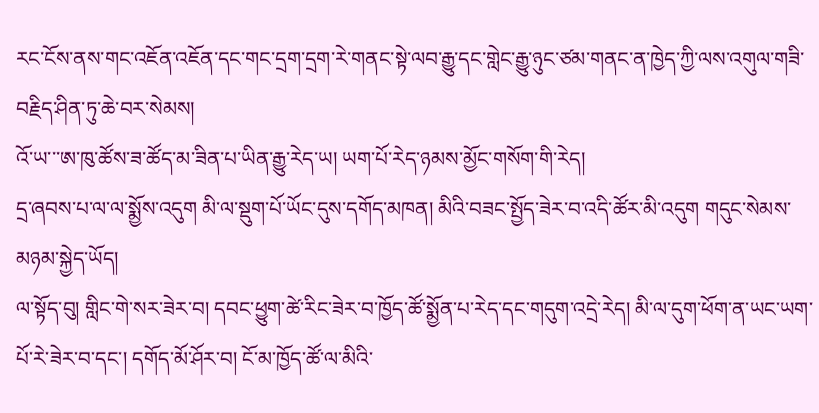རང་ངོས་ནས་གང་འཇོན་འཇོན་དང་གང་དྲག་དྲག་རེ་གནང་སྟེ་ལབ་རྒྱུ་དང་གླེང་རྒྱུ་ཉུང་ཙམ་གནང་ན་ཁྱེད་ཀྱི་ལས་འགུལ་གཟི་བརྗིད་ཤིན་ཏུ་ཆེ་བར་སེམས།
འོ་ཡ་་་ཨ་ཁུ་ཚོས་ཟ་ཚོད་མ་ཟིན་པ་ཡིན་རྒྱུ་རེད་ཡ། ཡག་པོ་རེད་ཉམས་མྱོང་གསོག་གི་རེད།
དྲ་ཞབས་པ་ལ་ལ་སྨྱོས་འདུག མི་ལ་སྡུག་པོ་ཡོང་དུས་དགོད་མཁན། མིའི་བཟང་སྤྱོད་ཟེར་བ་འདི་ཚོར་མི་འདུག གདུང་སེམས་མཉམ་སྐྱེད་ཡོད།
ལ་སྟོད་བུ། གླིང་གེ་སར་ཟེར་བ། དབང་ཕྱུག་ཚེ་རིང་ཟེར་བ་ཁྱོད་ཚོ་སྨྱོན་པ་རེད་དང་གདུག་འདྲེ་རེད། མི་ལ་དུག་ཕོག་ན་ཡང་ཡག་པོ་རེ་ཟེར་བ་དང་། དགོད་མོ་ཤོར་བ། ངོ་མ་ཁྱོད་ཚོ་ལ་མིའི་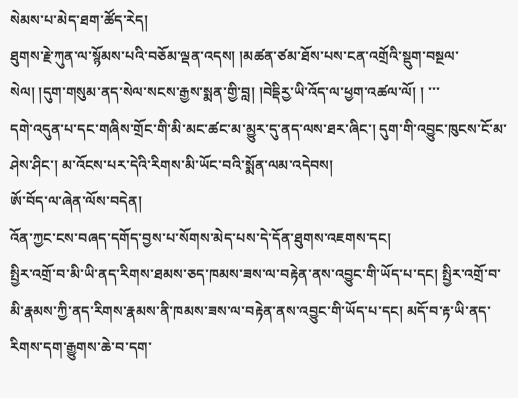སེམས་པ་མེད་ཐག་ཚོད་རེད།
ཐུགས་རྗེ་ཀུན་ལ་སྙོམས་པའི་བཅོམ་ལྡན་འདས། །མཚན་ཙམ་ཐོས་པས་ངན་འགྲོའི་སྡུག་བསྔལ་སེལ། །དུག་གསུམ་ནད་སེལ་སངས་རྒྱས་སྨན་གྱི་བླ། །བེདྡིརྱ་ཡི་འོད་ལ་ཕྱག་འཚལ་ལོ། ། ་་་
དགེ་འདུན་པ་དང་གཞིས་གྲོང་གི་མི་མང་ཚང་མ་མྱུར་དུ་ནད་ལས་ཐར་ཞིང་། དུག་གི་འབྱུང་ཁུངས་ངོ་མ་ཤེས་ཤིང་། མ་འོངས་པར་དེའི་རིགས་མི་ཡོང་བའི་སྨོན་ལམ་འདེབས།
ཨོ་བོད་ལ་ཞེན་ལོས་བདེན།
འོན་ཀྱང་ངས་བཞད་དགོད་བྱས་པ་སོགས་མེད་པས་དེ་དོན་ཐུགས་འཇགས་དང།
སྤྱིར་འགྲོ་བ་མི་ཡི་ནད་རིགས་ཐམས་ཅད་ཁམས་ཟས་ལ་བརྟེན་ནས་འབྱུང་གི་ཡོད་པ་དང། སྤྱིར་འགྲོ་བ་མི་རྣམས་ཀྱི་ནད་རིགས་རྣམས་ནི་ཁམས་ཟས་ལ་བརྟེན་ནས་འབྱུང་གི་ཡོད་པ་དང། མདོ་བ་རྟ་ཡི་ནད་རིགས་དག་རྒྱུགས་ཆེ་བ་དག་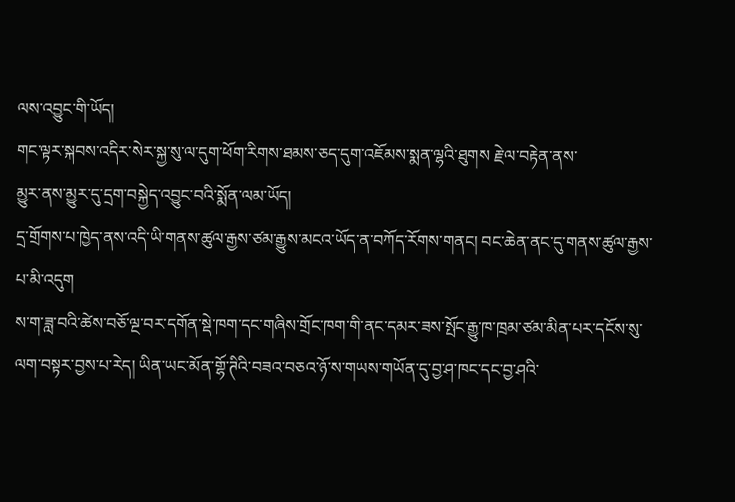ལས་འབྱུང་གི་ཡོད།
གང་ལྟར་སྐབས་འདིར་སེར་སྐྱ་སུ་ལ་དུག་ཕོག་རིགས་ཐམས་ཅད་དུག་འཇོམས་སྨན་ལྷའི་ཐུགས རྗེ་ལ་བརྟེན་ནས་
མྱུར་ནས་མྱུར་དུ་དྲག་བསྐྱེད་འབྱུང་བའི་སྨོན་ལམ་ཡོད།
དྲ་གྲོགས་པ་ཁྱེད་ནས་འདི་ཡི་གནས་ཚུལ་རྒྱས་ཙམ་རྒྱུས་མངའ་ཡོད་ན་བཀོད་རོགས་གནང། བང་ཆེན་ནང་དུ་གནས་ཚུལ་རྒྱས་པ་མི་འདུག
ས་ག་ཟླ་བའི་ཚེས་བཅོ་ལྔ་བར་དགོན་སྡེ་ཁག་དང་གཞིས་གྲོང་ཁག་གི་ནང་དམར་ཟས་སྤོང་རྒྱུ་ཁ་ཁྲམ་ཙམ་མིན་པར་དངོས་སུ་ལག་བསྟར་བྱས་པ་རེད། ཡིན་ཡང་མོན་གྷོ་ཊིའི་བཟའ་བཅའ་ཉོ་ས་གཡས་གཡོན་དུ་བྱ་ཤ་ཁང་དང་བྱ་ཤའི་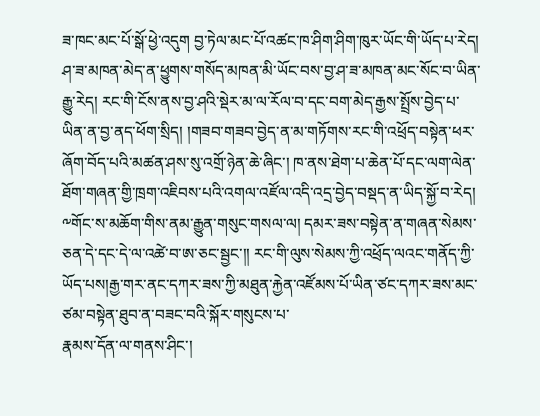ཟ་ཁང་མང་པོ་སྒོ་ཕྱེ་འདུག བྱ་ཏེལ་མང་པོ་འཚང་ཁ་ཤིག་ཤིག་ཁུར་ཡོང་གི་ཡོད་པ་རེད། ཤ་ཟ་མཁན་མེད་ན་ཕྱུགས་གསོད་མཁན་མི་ཡོང་བས་བྱ་ཤ་ཟ་མཁན་མང་སོང་བ་ཡིན་རྒྱུ་རེད། རང་གི་ངོས་ནས་བྱ་ཤའི་སྡེར་མ་ལ་རོལ་བ་དང་བག་མེད་རྒྱས་སྤྲོས་བྱེད་པ་ཡིན་ན་བྱ་ནད་ཕོག་སྲིད། །གཟབ་གཟབ་བྱེད་ན་མ་གཏོགས་རང་གི་འཕྲོད་བསྟེན་ཕར་ཞོག་བོད་པའི་མཚན་ཤས་སུ་འགྲོ་ཉེན་ཆེ་ཞིང་། ཁ་ནས་ཐེག་པ་ཆེན་པོ་དང་ལག་ལེན་ཐོག་གཞན་གྱི་ཁྲག་འཇིབས་པའི་འགལ་འཛོལ་འདི་འདྲ་བྱེད་བསྡད་ན་ཡིད་སྐྱོ་བ་རེད།
༸གོང་ས་མཆོག་གིས་ནམ་རྒྱུན་གསུང་གསལ་ལ། དམར་ཟས་བསྟེན་ན་གཞན་སེམས་ཅན་དེ་དང་དེ་ལ་འཚེ་བ་ཨ་ཅང་སྦྱང་།། རང་གི་ལུས་སེམས་ཀྱི་འཕྲོད་ལའང་གནོད་ཀྱི་ཡོད་པས།རྒྱ་གར་ནང་དཀར་ཟས་ཀྱི་མཐུན་རྐྱེན་འཛོམས་པོ་ཡིན་ཙང་དཀར་ཟས་མང་ཙམ་བསྟེན་ཐུབ་ན་བཟང་བའི་སྐོར་གསུངས་པ་
རྣམས་དོན་ལ་གནས་ཤིང་།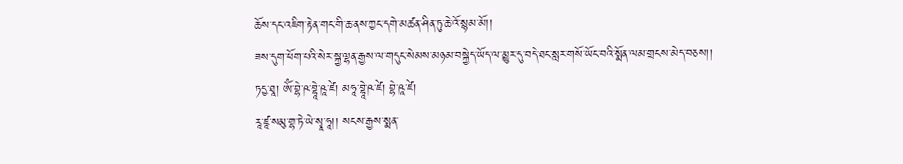ཆོས་དང་འཇིག་རྟེན་གང་གི་ཆ་ནས་ཀྱང་དགེ་མཚན་ཤིན་ཏུ་ཆེ་འོ་སྙམ་མོ།།
ཟས་དུག་ཕོག་པའི་སེར་སྐྱ་ལྷན་རྒྱས་ལ་གདུང་སེམས་མཉམ་བསྐྱེད་ཡོད་ལ་མྱུར་དུ་བདེ་ཐང་སླར་གསོ་ཡོང་བའི་སྨོན་ལམ་གྲངས་མེད་བཅས།།
ཏདྱ་ཐཱ། ཨོཾ་བྷེ་ཥ་བྷཱེ་ཥཱ་ཛེ། མཧཱ་བྷཱེ་ཥ་ཛེ། བྷེ་ཥཱ་ཛེ།
རཱ་ཛཱ་སམུ་གྷ་ཏེ་ཡེ་སྭཱ་ཧཱ།། སངས་རྒྱས་སྨན་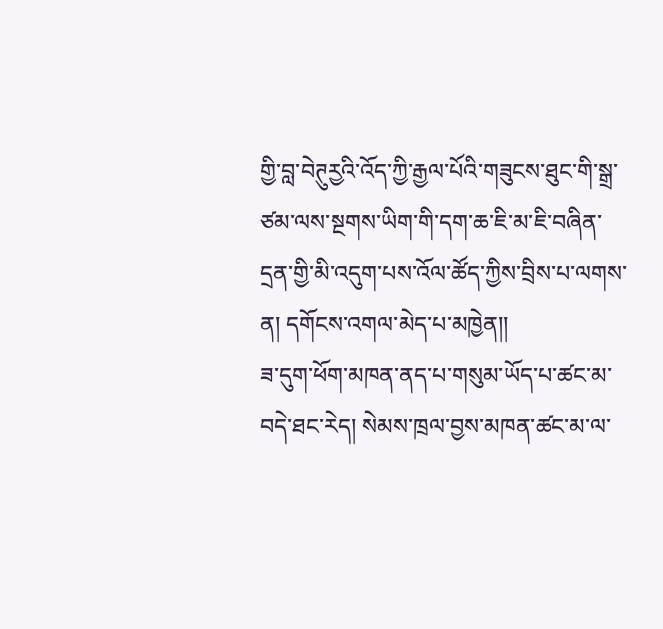གྱི་བླ་བེཊུརྱའི་འོད་ཀྱི་རྒྱལ་པོའི་གཟུངས་ཐུང་གི་སྒྲ་ཙམ་ལས་སྔགས་ཡིག་གི་དག་ཆ་ཇི་མ་ཇི་བཞིན་དྲན་གྱི་མི་འདུག་པས་འོལ་ཚོད་ཀྱིས་བྲིས་པ་ལགས་ན། དགོངས་འགལ་མེད་པ་མཁྱེན།།
ཟ་དུག་ཕོག་མཁན་ནད་པ་གསུམ་ཡོད་པ་ཚང་མ་བདེ་ཐང་རེད། སེམས་ཁྲལ་བྱས་མཁན་ཚང་མ་ལ་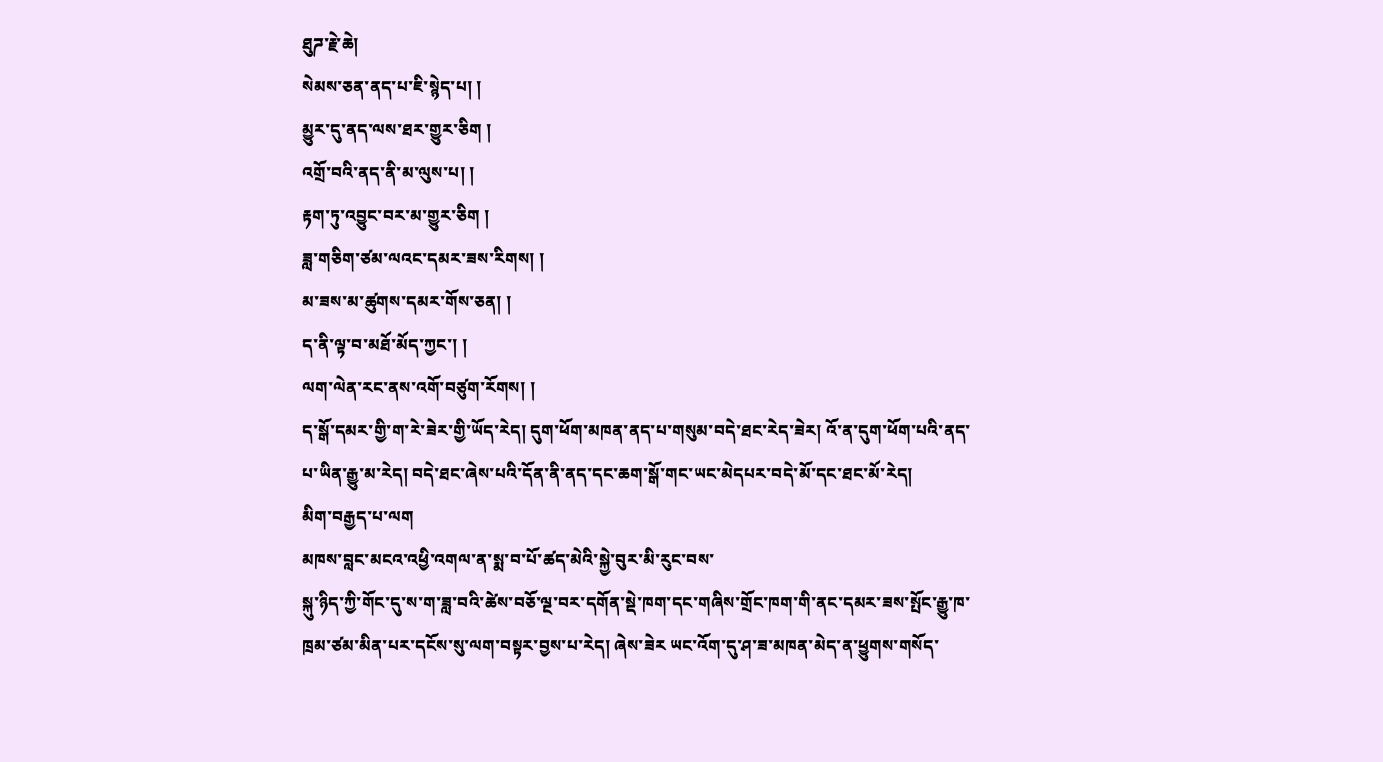ཐུཌ་རྗེ་ཆེ།
སེམས་ཅན་ནད་པ་ཇི་སྙེད་པ། །
མྱུར་དུ་ནད་ལས་ཐར་གྱུར་ཅིག །
འགྲོ་བའི་ནད་ནི་མ་ལུས་པ། །
རྟག་ཏུ་འབྱུང་བར་མ་གྱུར་ཅིག །
ཟླ་གཅིག་ཙམ་ལའང་དམར་ཟས་རིགས། །
མ་ཟས་མ་ཚུགས་དམར་གོས་ཅན། །
ད་ནི་ལྟ་བ་མཐོ་མོད་ཀྱང་། །
ལག་ལེན་རང་ནས་འགོ་བཙུག་རོགས། །
ད་སྒོ་དམར་གྱི་ག་རེ་ཟེར་གྱི་ཡོད་རེད། དུག་ཕོག་མཁན་ནད་པ་གསུམ་བདེ་ཐང་རེད་ཟེར། འོ་ན་དུག་ཕོག་པའི་ནད་པ་ཡིན་རྒྱུ་མ་རེད། བདེ་ཐང་ཞེས་པའི་དོན་ནི་ནད་དང་ཆག་སྒོ་གང་ཡང་མེདཔར་བདེ་མོ་དང་ཐང་མོ་རེད།
མིག་བརྒྱད་པ་ལག
མཁས་བླང་མངའ་འཕྱི་འགལ་ན་སྨ་བ་པོ་ཚད་མེའི་སྐྱེ་བུར་མི་རུང་བས་
སྐུ་ཉིད་ཀྱི་གོང་དུ་ས་ག་ཟླ་བའི་ཚེས་བཅོ་ལྔ་བར་དགོན་སྡེ་ཁག་དང་གཞིས་གྲོང་ཁག་གི་ནང་དམར་ཟས་སྤོང་རྒྱུ་ཁ་ཁྲམ་ཙམ་མིན་པར་དངོས་སུ་ལག་བསྟར་བྱས་པ་རེད། ཞེས་ཟེར ཡང་འོག་དུ་ཤ་ཟ་མཁན་མེད་ན་ཕྱུགས་གསོད་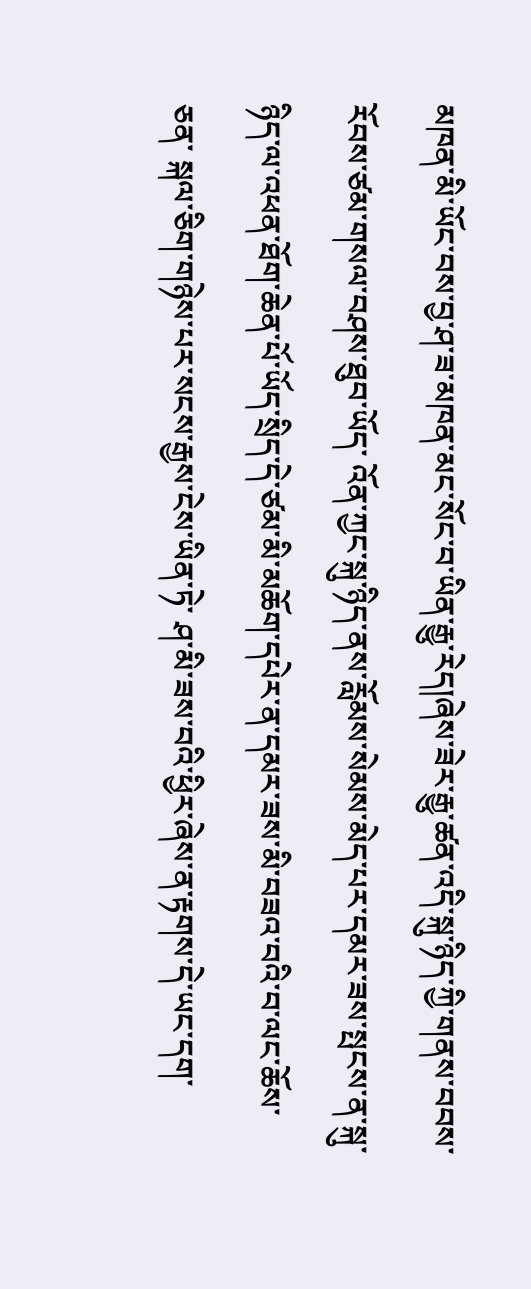མཁན་མི་ཡོང་བས་བྱ་ཤ་ཟ་མཁན་མང་སོང་བ་ཡིན་རྒྱུ་རེད།ཞེས་ཟེར་རྒྱུ་ཚན་འདི་སྐུ་ཉིད་ཀྱི་གནས་བབས་རོབས་ཙམ་གསལ་བཤས་ཐུབ་ཡོད་ འོན་ཀྱང་སྐུ་ཉིད་ནས་རློམས་སེམས་མེད་པར་དམར་ཟས་སྤངས་ན་སྐུ་ཉིད་ལ་འཕན་ཐོག་ཆེན་པོ་ཡོད་སྲིད་དེ་ཙམ་མི་མཆོག་དཔེར་ན་དམར་ཟས་མི་བཟའ་བའི་བ་ལང་ཆོས་ཅན་ སྐལ་ཅིག་གཉེས་པར་སངས་རྒྱས་ངེས་ཡིན་ཏེ་ ཤ་མི་ཟས་བའི་ཕྱིར་ཞེས་ན་རྟགས་དེ་ཡང་དག་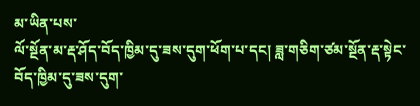མ་ཡིན་པས་
ལོ་སྔོན་མ་རྡ་ཤོད་བོད་ཁྱིམ་དུ་ཟས་དུག་ཕོག་པ་དང། ཟླ་གཅིག་ཙམ་སྔོན་རྡ་སྟེང་བོད་ཁྱིམ་དུ་ཟས་དུག་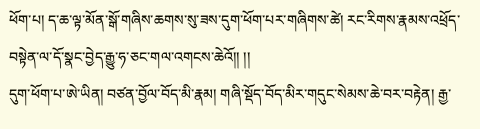ཕོག་པ། ད་ཆ་ལྟ་མོན་སྒོ་གཞིས་ཆགས་སུ་ཟས་དུག་ཕོག་པར་གཞིགས་ཚེ། རང་རིགས་རྣམས་འཕྲོད་བསྟེན་ལ་དོ་སྣང་བྱེད་རྒྱུ་ཧ་ཅང་གལ་འགངས་ཆེའོ།། །།
དུག་ཕོག་པ་ཨེ་ཡིན། བཙན་བྱོལ་བོད་མི་རྣམ། གཞི་སྡོད་བོད་མིར་གདུང་སེམས་ཆེ་བར་བརྟེན། རྒྱ་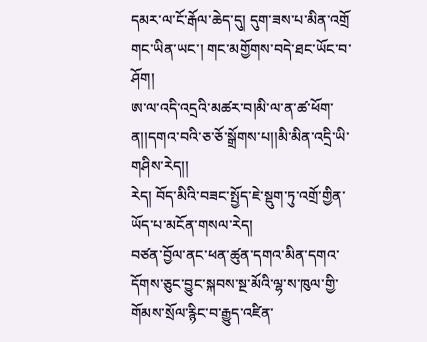དམར་ལ་ངོ་རྒོལ་ཆེད་དུ། དུག་ཟས་པ་མིན་འགྲོ གང་ཡིན་ཡང་། གང་མགྱོགས་བདེ་ཐང་ཡོང་བ་ཤོག།
ཨ་ལ་འདི་འདྲའི་མཚར་བ།མི་ལ་ན་ཚ་ཕོག་ན།།དགའ་བའི་ཅ་ཅོ་སྒྲོགས་པ།།མི་མིན་འདྲི་ཡི་གཤིས་རེད།།
རེད། བོད་མིའི་བཟང་སྤྱོད་ཇེ་སྡུག་ཏུ་འགྲོ་གྱིན་ཡོད་པ་མངོན་གསལ་རེད།
བཙན་བྱོལ་ནང་ཕན་ཚུན་དགའ་མིན་དགའ་དོགས་ཅུང་བྱུང་སྐབས་སྔ་མོའི་ལྷ་ས་ཁུལ་གྱི་གོམས་སྲོལ་རྙིང་བ་རྒྱུད་འཛིན་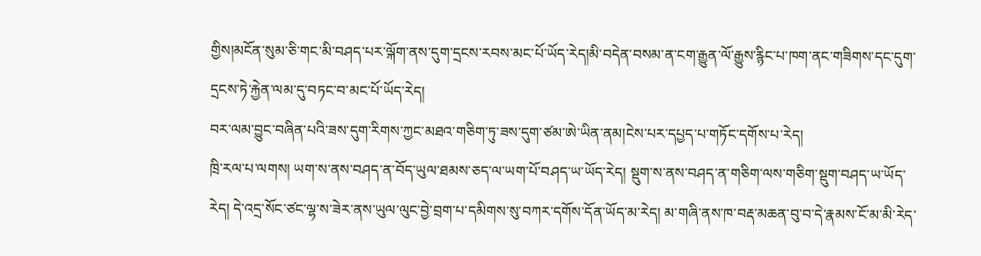གྱིས།མངོན་སུམ་ཅི་གང་མི་བཤད་པར་ལྐོག་ནས་དུག་དྲངས་རབས་མང་པོ་ཡོད་རེད།མི་བདེན་བསམ་ན་ངག་རྒྱུན་ལོ་རྒྱུས་རྙིང་པ་ཁག་ནང་གཟིགས་དང་དུག་དྲངས་ཏེ་རྐྱེན་ལམ་དུ་བཏང་བ་མང་པོ་ཡོད་རེད།
བར་ལམ་བྱུང་བཞིན་པའི་ཟས་དུག་རིགས་ཀྱང་མཐའ་གཅིག་ཏུ་ཟས་དུག་ཙམ་ཨེ་ཡིན་ནམ།ངེས་པར་དཔྱད་པ་གཏོང་དགོས་པ་རེད།
ཁྲི་རལ་པ་ལགས། ཡག་ས་ནས་བཤད་ན་བོད་ཡུལ་ཐམས་ཅད་ལ་ཡག་པོ་བཤད་ཡ་ཡོད་རེད། སྡུག་ས་ནས་བཤད་ན་གཅིག་ལས་གཅིག་སྡུག་བཤད་ཡ་ཡོད་རེད། དེ་འདྲ་སོང་ཙང་ལྷ་ས་ཟེར་ནས་ཡུལ་ལུང་བྱེ་བྲག་པ་དམིགས་སུ་བཀར་དགོས་དོན་ཡོད་མ་རེད། མ་གཞི་ནས་ཁ་བརྡ་མཆན་བུ་བ་དེ་རྣམས་ངོ་མ་མི་རེད་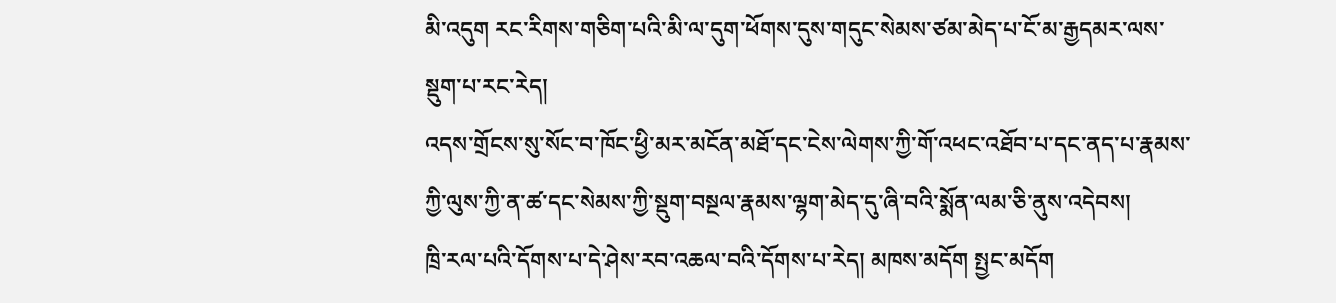མི་འདུག རང་རིགས་གཅིག་པའི་མི་ལ་དུག་ཕོགས་དུས་གདུང་སེམས་ཙམ་མེད་པ་ངོ་མ་རྒྱདམར་ལས་སྡུག་པ་རང་རེད།
འདས་གྲོངས་སུ་སོང་བ་ཁོང་ཕྱི་མར་མངོན་མཐོ་དང་ངེས་ལེགས་ཀྱི་གོ་འཕང་འཐོབ་པ་དང་ནད་པ་རྣམས་ཀྱི་ལུས་ཀྱི་ན་ཚ་དང་སེམས་ཀྱི་སྡུག་བསྔལ་རྣམས་ལྷག་མེད་དུ་ཞི་བའི་སྨོན་ལམ་ཅི་ནུས་འདེབས།
ཁྲི་རལ་པའི་དོགས་པ་དེ་ཤེས་རབ་འཆལ་བའི་དོགས་པ་རེད། མཁས་མདོག སྤྱང་མདོག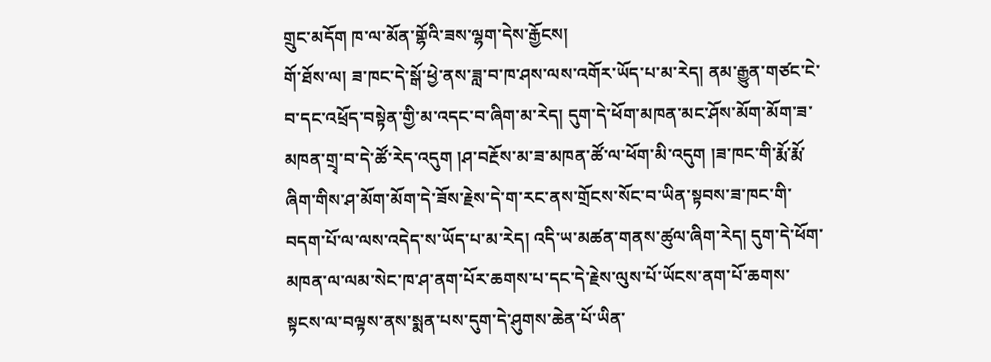གྲུང་མདོག ཁ་ལ་མོན་གྷོའི་ཟས་ལྷག་དེས་རྒྱོངས།
གོ་ཐོས་ལ། ཟ་ཁང་དེ་སྒོ་ཕྱེ་ནས་ཟླ་བ་ཁ་ཤས་ལས་འགོར་ཡོད་པ་མ་རེད། ནམ་རྒྱུན་གཙང་ངེ་བ་དང་འཕྲོད་བསྟེན་གྱི་མ་འདང་བ་ཞིག་མ་རེད། དུག་དེ་ཕོག་མཁན་མང་ཤོས་མོག་མོག་ཟ་མཁན་གྲྭ་བ་དེ་ཚོ་རེད་འདུག །ཤ་བརྔོས་མ་ཟ་མཁན་ཚོ་ལ་ཕོག་མི་འདུག །ཟ་ཁང་གི་རྨོ་རྨོ་ཞིག་གིས་ཤ་མོག་མོག་དེ་ཟོས་རྗེས་དེ་ག་རང་ནས་གྲོངས་སོང་བ་ཡིན་སྟབས་ཟ་ཁང་གི་བདག་པོ་ལ་ལས་འདེད་ས་ཡོད་པ་མ་རེད། འདི་ཡ་མཚན་གནས་ཚུལ་ཞིག་རེད། དུག་དེ་ཕོག་མཁན་ལ་ལམ་སེང་ཁ་ཤ་ནག་པོར་ཆགས་པ་དང་དེ་རྗེས་ལུས་པོ་ཡོངས་ནག་པོ་ཆགས་སྟངས་ལ་བལྟས་ནས་སྨན་པས་དུག་དེ་ཤུགས་ཆེན་པོ་ཡིན་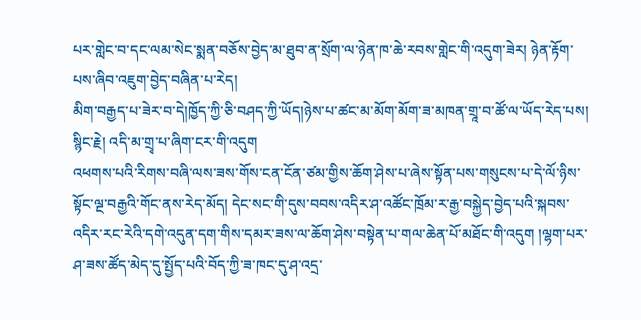པར་གླེང་བ་དང་ལམ་སེང་སྨན་བཅོས་བྱེད་མ་ཐུབ་ན་སྲོག་ལ་ཉེན་ཁ་ཆེ་རབས་གླེང་གི་འདུག་ཟེར། ཉེན་རྟོག་པས་ཞིབ་འཇུག་བྱེད་བཞིན་པ་རེད།
མིག་བརྒྱད་པ་ཟེར་བ་དེ།ཁྱོད་ཀྱི་ཅི་བཤད་ཀྱི་ཡོད།ཉེས་པ་ཚང་མ་མོག་མོག་ཟ་མཁན་གྲཱ་བ་ཚོ་ལ་ཡོད་རེད་པས།
སྙིང་རྗེ། འདི་མ་གྲྭ་པ་ཞིག་ངར་གི་འདུག
འཕགས་པའི་རིགས་བཞི་ལས་ཟས་གོས་ངན་ངོན་ཙམ་གྱིས་ཆོག་ཤེས་པ་ཞེས་སྟོན་པས་གསུངས་པ་དེ་ལོ་ཉིས་སྟོང་ལྔ་བརྒྱའི་གོང་ནས་རེད་མོད། དེང་སང་གི་དུས་བབས་འདིར་ཤ་འཚོང་ཁྲོམ་ར་རྒྱ་བསྐྱེད་བྱེད་པའི་སྐབས་འདིར་རང་རེའི་དགེ་འདུན་དག་གིས་དམར་ཟས་ལ་ཆོག་ཤེས་བསྟེན་པ་གལ་ཆེན་པོ་མཐོང་གི་འདུག །ལྷག་པར་ཤ་ཟས་ཚོད་མེད་དུ་སྤྱོད་པའི་བོད་ཀྱི་ཟ་ཁང་དུ་ཤ་འདྲ་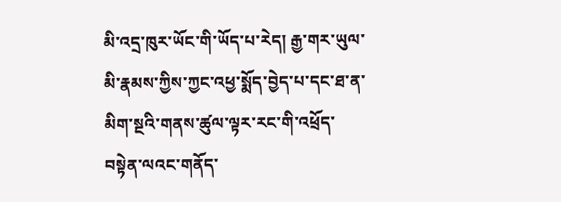མི་འདྲ་ཁུར་ཡོང་གི་ཡོད་པ་རེད། རྒྱ་གར་ཡུལ་མི་རྣམས་ཀྱིས་ཀྱང་འཕྱ་སྨོད་བྱེད་པ་དང་ཐ་ན་མིག་སྔའི་གནས་ཚུལ་ལྟར་རང་གི་འཕྲོད་བསྟེན་ལའང་གནོད་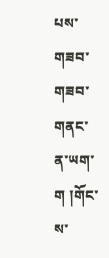པས་གཟབ་གཟབ་གནང་ན་ཡག་ག །གོང་ས་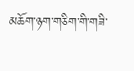མཆོག་ཉག་གཅིག་གི་གཟི་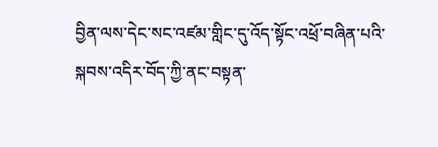བྱིན་ལས་དེང་སང་འཛམ་གླིང་དུ་འོད་སྟོང་འཕྲོ་བཞིན་པའི་སྐབས་འདིར་བོད་ཀྱི་ནང་བསྟན་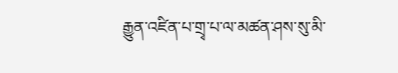རྒྱུན་འཛིན་པ་གྲྭ་པ་ལ་མཚན་ཤས་སུ་མི་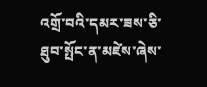འགྲོ་བའི་དམར་ཟས་ཅི་ཐུབ་སྤོང་ན་མཛེས་ཞེས་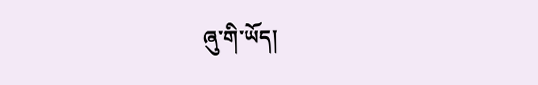ཞུ་གི་ཡོད།